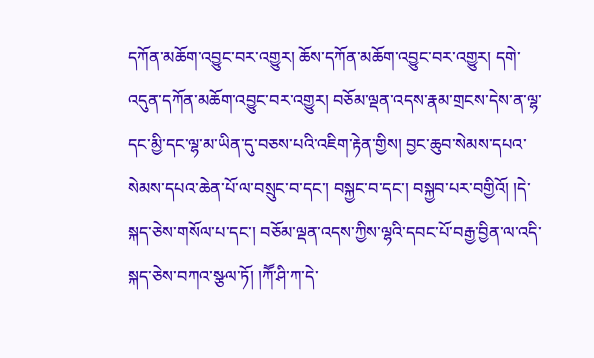དཀོན་མཆོག་འབྱུང་བར་འགྱུར། ཆོས་དཀོན་མཆོག་འབྱུང་བར་འགྱུར། དགེ་འདུན་དཀོན་མཆོག་འབྱུང་བར་འགྱུར། བཅོམ་ལྡན་འདས་རྣམ་གྲངས་དེས་ན་ལྷ་དང་མྱི་དང་ལྷ་མ་ཡིན་དུ་བཅས་པའི་འཇིག་རྟེན་གྱིས། བྱང་ཆུབ་སེམས་དཔའ་སེམས་དཔའ་ཆེན་པོ་ལ་བསྲུང་བ་དང་། བསྐྱང་བ་དང་། བསྐྱབ་པར་བགྱིའོ། །དེ་སྐད་ཅེས་གསོལ་པ་དང་། བཅོམ་ལྡན་འདས་ཀྱིས་ལྷའི་དབང་པོ་བརྒྱ་བྱིན་ལ་འདི་སྐད་ཅེས་བཀའ་སྩལ་ཏོ། །ཀཽ་ཤི་ཀ་དེ་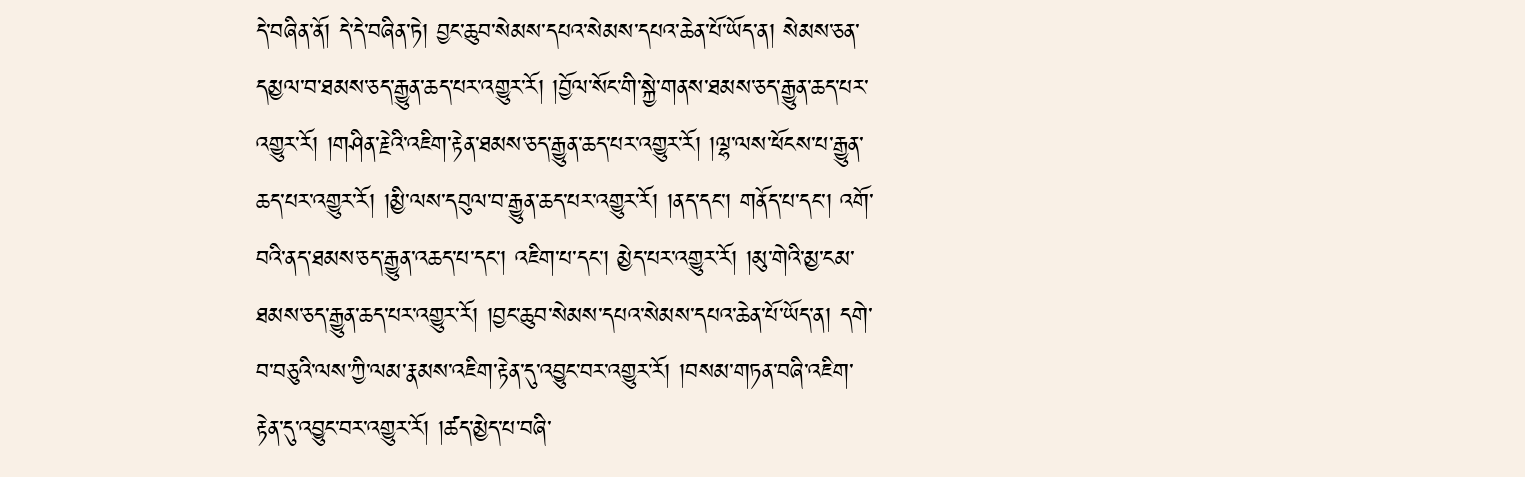དེ་བཞིན་ནོ། དེ་དེ་བཞིན་ཏེ། བྱང་ཆུབ་སེམས་དཔའ་སེམས་དཔའ་ཆེན་པོ་ཡོད་ན། སེམས་ཅན་དམྱལ་བ་ཐམས་ཅད་རྒྱུན་ཆད་པར་འགྱུར་རོ། །བྱོལ་སོང་གི་སྐྱེ་གནས་ཐམས་ཅད་རྒྱུན་ཆད་པར་འགྱུར་རོ། །གཤིན་རྗེའི་འཇིག་རྟེན་ཐམས་ཅད་རྒྱུན་ཆད་པར་འགྱུར་རོ། །ལྷ་ལས་ཕོངས་པ་རྒྱུན་ཆད་པར་འགྱུར་རོ། །མྱི་ལས་དབུལ་བ་རྒྱུན་ཆད་པར་འགྱུར་རོ། །ནད་དང་། གནོད་པ་དང་། འགོ་བའི་ནད་ཐམས་ཅད་རྒྱུན་འཆད་པ་དང་། འཇིག་པ་དང་། མྱེད་པར་འགྱུར་རོ། །མུ་གེའི་མྱ་ངམ་ཐམས་ཅད་རྒྱུན་ཆད་པར་འགྱུར་རོ། །བྱང་ཆུབ་སེམས་དཔའ་སེམས་དཔའ་ཆེན་པོ་ཡོད་ན། དགེ་བ་བཅུའི་ལས་ཀྱི་ལམ་རྣམས་འཇིག་རྟེན་དུ་འབྱུང་བར་འགྱུར་རོ། །བསམ་གཏན་བཞི་འཇིག་རྟེན་དུ་འབྱུང་བར་འགྱུར་རོ། །ཚད་མྱེད་པ་བཞི་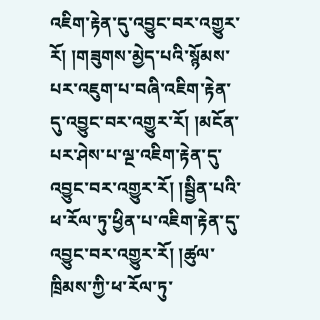འཇིག་རྟེན་དུ་འབྱུང་བར་འགྱུར་རོ། །གཟུགས་མྱེད་པའི་སྙོམས་པར་འཇུག་པ་བཞི་འཇིག་རྟེན་དུ་འབྱུང་བར་འགྱུར་རོ། །མངོན་པར་ཤེས་པ་ལྔ་འཇིག་རྟེན་དུ་འབྱུང་བར་འགྱུར་རོ། །སྦྱིན་པའི་ཕ་རོལ་ཏུ་ཕྱིན་པ་འཇིག་རྟེན་དུ་འབྱུང་བར་འགྱུར་རོ། །ཚུལ་ཁྲིམས་ཀྱི་ཕ་རོལ་ཏུ་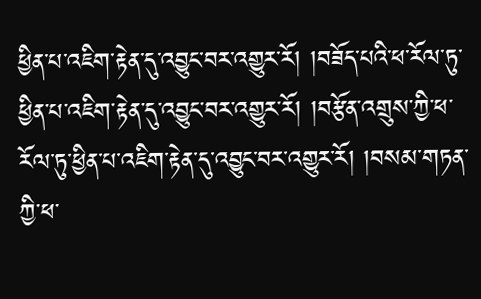ཕྱིན་པ་འཇིག་རྟེན་དུ་འབྱུང་བར་འགྱུར་རོ། །བཟོད་པའི་ཕ་རོལ་ཏུ་ཕྱིན་པ་འཇིག་རྟེན་དུ་འབྱུང་བར་འགྱུར་རོ། །བརྩོན་འགྲུས་ཀྱི་ཕ་རོལ་ཏུ་ཕྱིན་པ་འཇིག་རྟེན་དུ་འབྱུང་བར་འགྱུར་རོ། །བསམ་གཏན་ཀྱི་ཕ་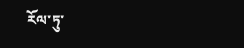རོལ་ཏུ་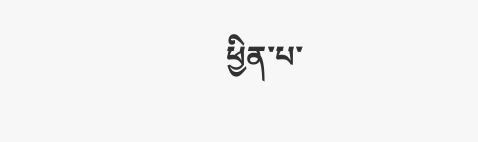ཕྱིན་པ་